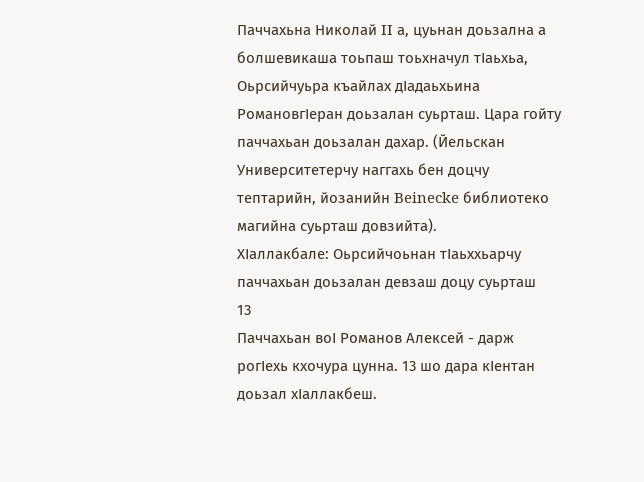Паччахьна Николай II а, цуьнан доьзална а болшевикаша тоьпаш тоьхначул тIаьхьа, Оьрсийчуьра къайлах дIадаьхьина РомановгIеран доьзалан суьрташ. Цара гойту паччахьан доьзалан дахар. (Йельскан Университетерчу наггахь бен доцчу тептарийн, йозанийн Beinecke библиотеко магийна суьрташ довзийта).
ХIаллакбале: Оьрсийчоьнан тIаьххьарчу паччахьан доьзалан девзаш доцу суьрташ
13
Паччахьан воI Романов Алексей - дарж рогIехь кхочура цунна. 13 шо дара кIентан доьзал хIаллакбеш.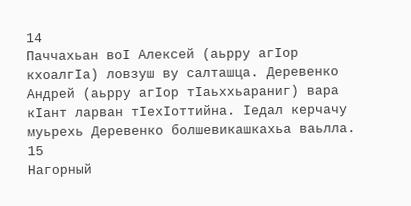14
Паччахьан воI Алексей (аьрру агIор кхоалгIа) ловзуш ву салташца. Деревенко Андрей (аьрру агIор тIаьххьараниг) вара кIант ларван тIехIоттийна. Iедал керчачу муьрехь Деревенко болшевикашкахьа ваьлла.
15
Нагорный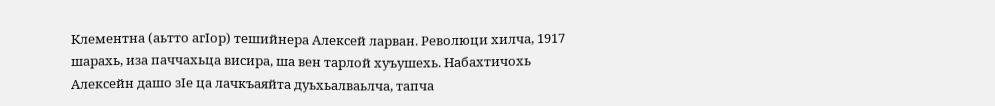Клементна (аьтто агIор) тешийнера Алексей ларван. Революци хилча, 1917 шарахь, иза паччахьца висира, ша вен тарлой хуъушехь. Набахтичохь Алексейн дашо зIе ца лачкъаяйта дуьхьалваьлча, тапча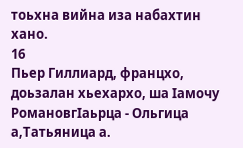тоьхна вийна иза набахтин хано.
16
Пьер Гиллиард, францхо, доьзалан хьехархо, ша Iамочу РомановгIаьрца - Ольгица а,Татьяница а.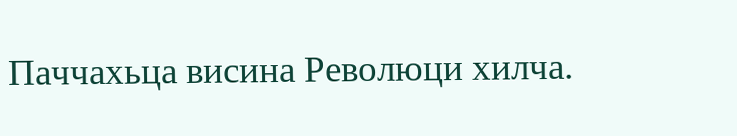Паччахьца висина Революци хилча.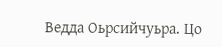Ведда Оьрсийчуьра. Цо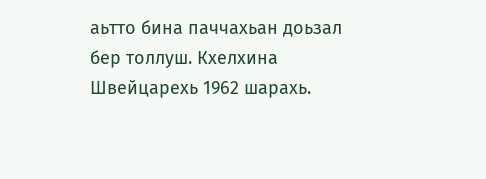аьтто бина паччахьан доьзал бер толлуш. Кхелхина Швейцарехь 1962 шарахь.